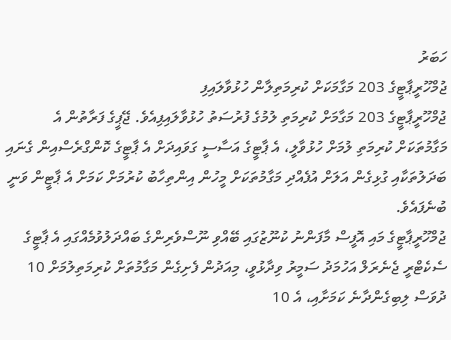ހަބަރު
ޖުމްހޫރީޕާޓީގެ 203 މަގާމަކަށް ކުރިމަތިލާން ހުޅުވާލައިފި
ޖުމްހޫރީޕާޓީގެ 203 މަގާމަށް ކުރިމަތި ލުމުގެ ފުރުސަތު ހުޅުވާލައިފިއެވެ. ޖޭޕީގެ ފަރާތުން އެ މަގާމުތަކަށް ކުރިމަތި ލުމަށް ހުޅުވާލީ، އެ ޕާޓީގެ އަސާސީ ގަވައިދަށް އެ ޕާޓީގެ ކޮންގްރެސްއިން ގެނައި ބަދަލުތަކާއި ގުޅިގެން އަލަށް އުފެއްދި މަގާމުތަކަށް މީހުން އިންތިހާބު ކުރުމަށް ކަމަށް އެ ޕާޓީން ވަނީ ބުނެފައެވެ.
ޖުމްހޫރީޕާޓީގެ މައި އޮފީސް މާފަންނު ކުނޫޒުގައި ބޭއްވި ނޫސްވެރިންގެ ބައްދަލުވުމެއްގައި އެ ޕާޓީގެ ސެކެޓްރީ ޖެނެރަލް އަހުމަދު ސަމީރު ވިދާޅުވީ، މިއަދުން ފެށިގެން މަގާމުތަށް ކުރިމަތިލުމަށް 10 ދުވަސް ލިބިގެންދާނެ ކަމަށާއި، އެ 10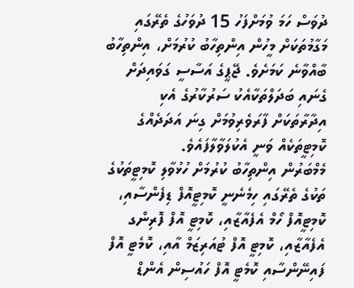ދުވަސް ހަމަ ވުމަށްފަހު 15 ދުވަހުގެ ތެރޭގައި މަގާމުތަކަށް މީހުން އިންތިހާބު ކުރުމަށް، އިންތިހާބު ބާއްވާނެ ކަމަށެވެ. ޖޭޕީގެ އަސާސީ ގަވައިދަށް ގެނައި ބަދަލްތަކާއެކު ސަރުކާރުގެ އެކި އިދާރާތަކަށް ފާރަވެރިވުމަށް ގިނަ އަދަދެއްގެ ކޮމިޓީތަކެއް ވަނީ އެކުލަވާލާފައެވެ.
މެމްބަރުން އިންތިހާބު ކުރުމަށް ހުޅުވާލި ކޮމިޓީތަކުގެ ތަކުގެ ތެރޭގައި ހިމެނެނީ ކޮމިޓީއޮފް ޑިފެންސާއި، ކޮމިޓީއޮފް ހޯމް އެފެއާޒާއި، ކޮމިޓީ އޮފް ފޮރިންގ އެފެއާޒާއި، ކޮމިޓީ އޮފް ޓުއަރިޒަމް އާއި، ކޮމެޓީ އޮފް ފައިނޭންސާއި ކޮމެޓީ އޮފް ހައުސިން އެންޑް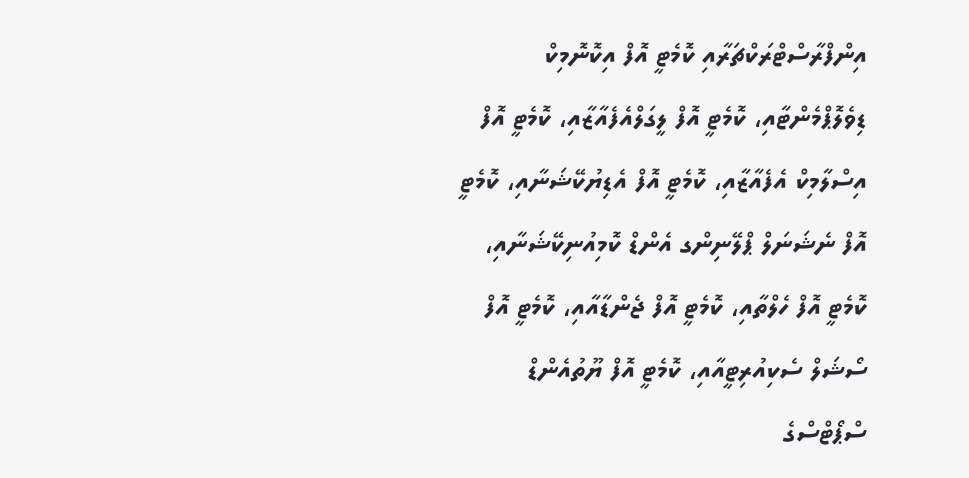އިންފްރާސްޓްރަކްޗަރާއި ކޮމެޓީ އޮފް އިކޮނޮމިކް ޑިވެލޮޕްމެންޓާއި، ކޮމެޓީ އޮފް ލީގަލްއެފެއާޒާއި، ކޮމެޓީ އޮފް އިސްލާމިކް އެފެއާޒާއި، ކޮމެޓީ އޮފް އެޑިޔުކޭޝަނާއި، ކޮމެޓީ އޮފް ނެޝަނަލް ޕްލޭނިންގ އެންޑް ކޮމިއުނިކޭޝަނާއި، ކޮމެޓީ އޮފް ހެލްތާއި، ކޮމެޓީ އޮފް ޖެންޑާއާއި، ކޮމެޓީ އޮފް ސޯޝަލް ސެކިއުރިޓީއާއި، ކޮމެޓީ އޮފް ޔޫތުއެންޑް ސްޕޯޓްސްގެ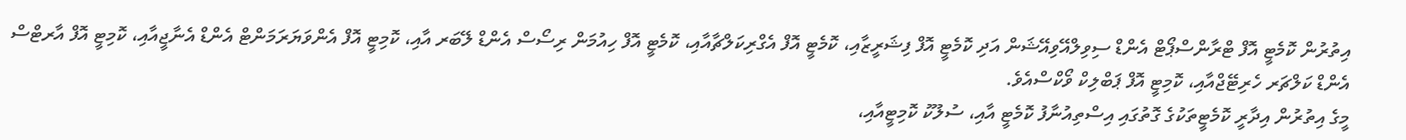އިތުރުން ކޮމެޓީ އޮފް ޓްރާންސްޕޯޓް އެންޑް ސިވިލްއޭވިއޭޝަން އަދި ކޮމެޓީ އޮފް ފިޝަރީޒާއި، ކޮމެޓީ އޮފް އެގްރިކަލްޗާއާއި، ކޮމެޓީ އޮފް ހިއުމަން ރިސޯސް އެންޑް ލޭބަރ އާއި، ކޮމިޓީ އޮފް އެންވަޔަރަމަންޓް އެންޑް އެނާޖީއާއި، ކޮމިޓީ އޮފް އާރޓްސް އެންޑް ކަލްޗަރ ހެރިޓޭޖްއާއި، ކޮމިޓީ އޮފް ޕަބްލިކް ވޯކްސްއެވެ.
މީގެ އިތުރުން އިދާރީ ކޮމެޓީތަކުގެ ގޮތުގައި އިސްތިއުނާފު ކޮމެޓީ އާއި، ސުލޫކު ކޮމިޓީއާއި،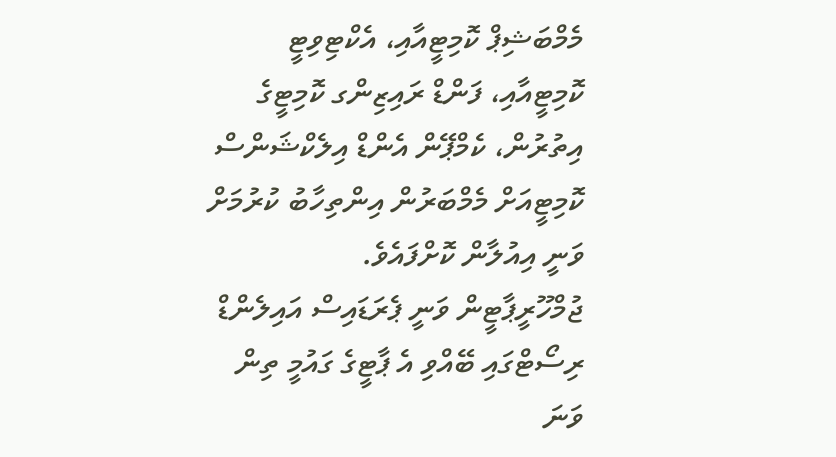މެމްބަޝިޕް ކޮމިޓީއާއި، އެކްޓިވިޓީ ކޮމިޓީއާއި، ފަންޑް ރައިޒިންގ ކޮމިޓީގެ އިތުރުން، ކެމްޕޭން އެންޑް އިލެކްޝަންސް ކޮމިޓީއަށް މެމްބަރުން އިންތިހާބު ކުރުމަށް ވަނީ އިއުލާން ކޮށްފައެވެ.
ޖުމްހޫރީޕާޓީން ވަނީ ޕެރަޑައިސް އައިލެންޑް ރިސޯޓްގައި ބޭއްވި އެ ޕާޓީގެ ގައުމީ ތިން ވަނަ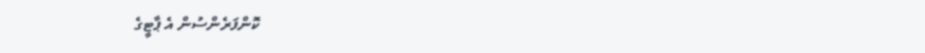ކޮންފަރެންސުން އެ ޕާޓީގެ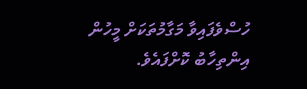ހުސްވެފައިވާ މަގާމުތަކަށް މީހުން އިންތިހާބު ކޮށްފައެވެ.